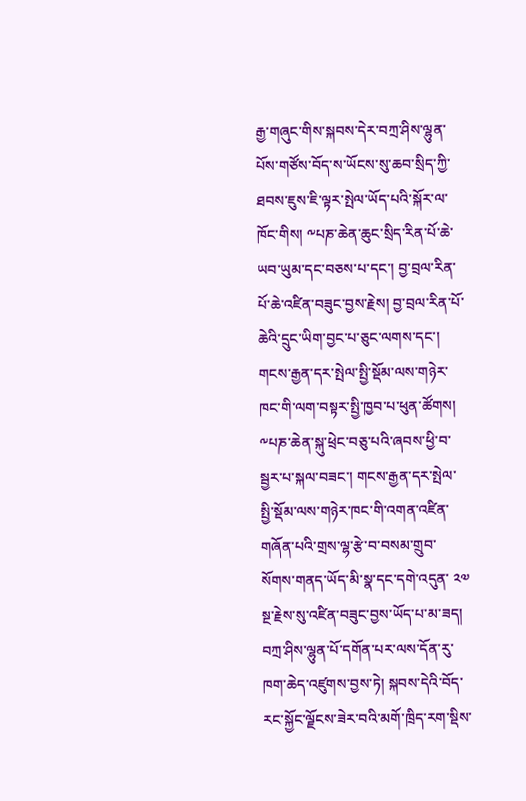རྒྱ་གཞུང་གིས་སྐབས་དེར་བཀྲ་ཤིས་ལྷུན་པོས་གཙོས་བོད་ས་ཡོངས་སུ་ཆབ་སྲིད་ཀྱི་ཐབས་ཇུས་ཇི་ལྟར་སྤེལ་ཡོད་པའི་སྐོར་ལ་ཁོང་གིས། ༸པཎ་ཆེན་ཆུང་སྲིད་རིན་པོ་ཆེ་ཡབ་ཡུམ་དང་བཅས་པ་དང་། བྱ་བྲལ་རིན་པོ་ཆེ་འཛིན་བཟུང་བྱས་རྗེས། བྱ་བྲལ་རིན་པོ་ཆེའི་དྲུང་ཡིག་བྱང་པ་ཅུང་ལགས་དང་། གངས་རྒྱན་དར་སྤེལ་སྤྱི་སྡོམ་ལས་གཉེར་ཁང་གི་ལག་བསྟར་སྤྱི་ཁྱབ་པ་ཕུན་ཚོགས། ༸པཎ་ཆེན་སྐུ་ཕྲེང་བཅུ་པའི་ཞབས་ཕྱི་བ་སྦྱར་པ་སྐལ་བཟང་། གངས་རྒྱན་དར་སྤེལ་སྤྱི་སྡོམ་ལས་གཉེར་ཁང་གི་འགན་འཛིན་གཞོན་པའི་གྲས་ལྷ་རྩེ་བ་བསམ་གྲུབ་སོགས་གནད་ཡོད་མི་སྣ་དང་དགེ་འདུན་ ༢༧ སྔ་རྗེས་སུ་འཛིན་བཟུང་བྱས་ཡོད་པ་མ་ཟད། བཀྲ་ཤིས་ལྷུན་པོ་དགོན་པར་ལས་དོན་རུ་ཁག་ཆེད་འཛུགས་བྱས་ཏེ། སྐབས་དེའི་བོད་རང་སྐྱོང་ལྗོངས་ཟེར་བའི་མགོ་ཁྲིད་རག་སྡིས་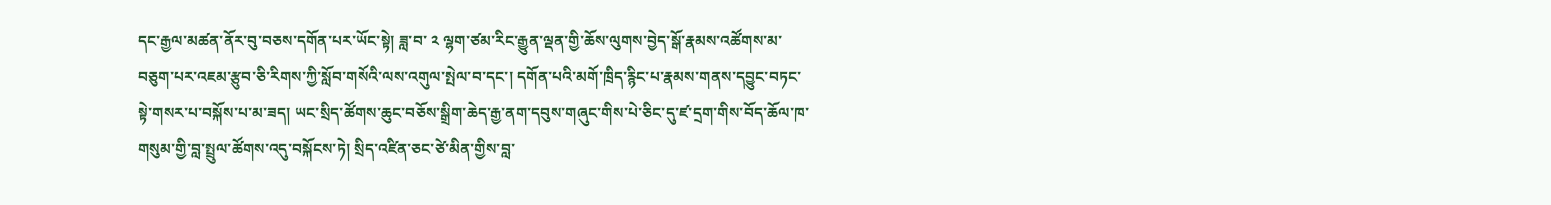དང་རྒྱལ་མཚན་ནོར་བུ་བཅས་དགོན་པར་ཡོང་སྟེ། ཟླ་བ་ ༢ ལྷག་ཙམ་རིང་རྒྱུན་ལྡན་གྱི་ཆོས་ལུགས་བྱེད་སྒོ་རྣམས་འཚོགས་མ་བཅུག་པར་འཇམ་རྩུབ་ཅི་རིགས་ཀྱི་སློབ་གསོའི་ལས་འགུལ་སྤེལ་བ་དང་། དགོན་པའི་མགོ་ཁྲིད་རྙིང་པ་རྣམས་གནས་དབྱུང་བཏང་སྟེ་གསར་པ་བསྐོས་པ་མ་ཟད། ཡང་སྲིད་ཚོགས་ཆུང་བཅོས་སྒྲིག་ཆེད་རྒྱ་ནག་དབུས་གཞུང་གིས་པེ་ཅིང་དུ་ཛ་དྲག་གིས་བོད་ཆོལ་ཁ་གསུམ་གྱི་བླ་སྤྲུལ་ཚོགས་འདུ་བསྐོངས་ཏེ། སྲིད་འཛིན་ཅང་ཙེ་མིན་གྱིས་བླ་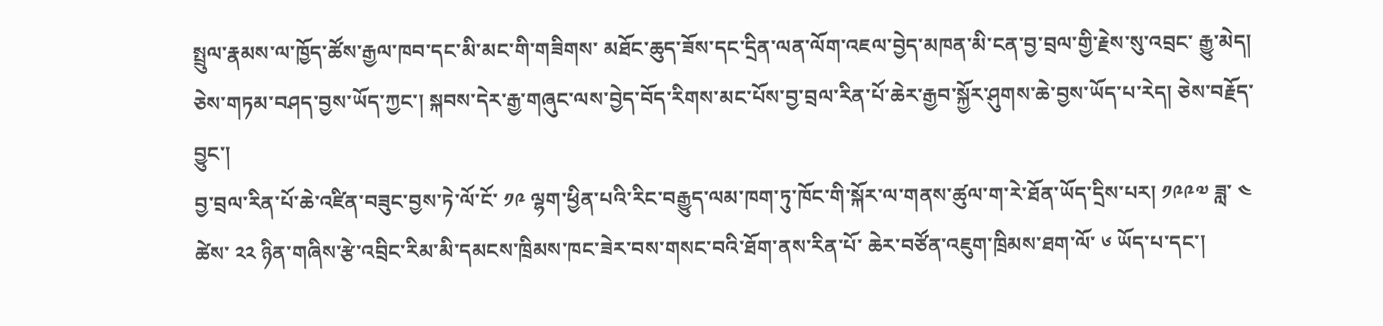སྤྲུལ་རྣམས་ལ་ཁྱོད་ཚོས་རྒྱལ་ཁབ་དང་མི་མང་གི་གཟིགས་ མཐོང་ཆུད་ཟོས་དང་དྲིན་ལན་ལོག་འཇལ་བྱེད་མཁན་མི་ངན་བྱ་བྲལ་གྱི་རྗེས་སུ་འབྲང་ རྒྱུ་མེད། ཅེས་གཏམ་བཤད་བྱས་ཡོད་ཀྱང་། སྐབས་དེར་རྒྱ་གཞུང་ལས་བྱེད་བོད་རིགས་མང་པོས་བྱ་བྲལ་རིན་པོ་ཆེར་རྒྱབ་སྐྱོར་ཤུགས་ཆེ་བྱས་ཡོད་པ་རེད། ཅེས་བརྗོད་བྱུང་།
བྱ་བྲལ་རིན་པོ་ཆེ་འཛིན་བཟུང་བྱས་ཏེ་ལོ་ངོ་ ༡༩ ལྷག་ཕྱིན་པའི་རིང་བརྒྱུད་ལམ་ཁག་ཏུ་ཁོང་གི་སྐོར་ལ་གནས་ཚུལ་ག་རེ་ཐོན་ཡོད་དྲིས་པར། ༡༩༩༧ ཟླ་ ༤ ཚེས་ ༢༢ ཉིན་གཞིས་རྩེ་འབྲིང་རིམ་མི་དམངས་ཁྲིམས་ཁང་ཟེར་བས་གསང་བའི་ཐོག་ནས་རིན་པོ་ ཆེར་བཙོན་འཇུག་ཁྲིམས་ཐག་ལོ་ ༦ ཡོད་པ་དང་།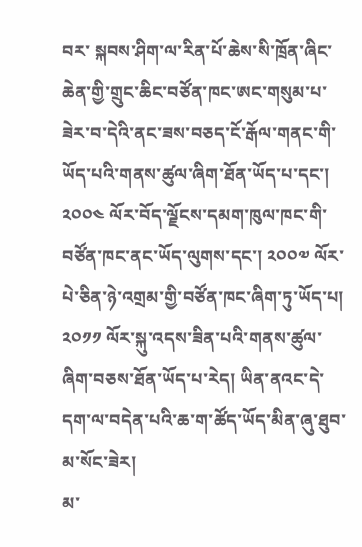བར་ སྐབས་ཤིག་ལ་རིན་པོ་ཆེས་སི་ཁྲོན་ཞིང་ཆེན་གྱི་གྲུང་ཆིང་བཙོན་ཁང་ཨང་གསུམ་པ་ ཟེར་བ་དེའི་ནང་ཟས་བཅད་ངོ་རྒོལ་གནང་གི་ཡོད་པའི་གནས་ཚུལ་ཞིག་ཐོན་ཡོད་པ་དང་། ༢༠༠༤ ལོར་བོད་ལྗོངས་དམག་ཁུལ་ཁང་གི་བཙོན་ཁང་ནང་ཡོད་ལུགས་དང་། ༢༠༠༧ ལོར་པེ་ཅིན་ཉེ་འགྲམ་གྱི་བཙོན་ཁང་ཞིག་ཏུ་ཡོད་པ། ༢༠༡༡ ལོར་སྐུ་འདས་ཟིན་པའི་གནས་ཚུལ་ཞིག་བཅས་ཐོན་ཡོད་པ་རེད། ཡིན་ནའང་དེ་དག་ལ་བདེན་པའི་ཆ་ག་ཚོད་ཡོད་མིན་ཞུ་ཐུབ་མ་སོང་ཟེར།
མ་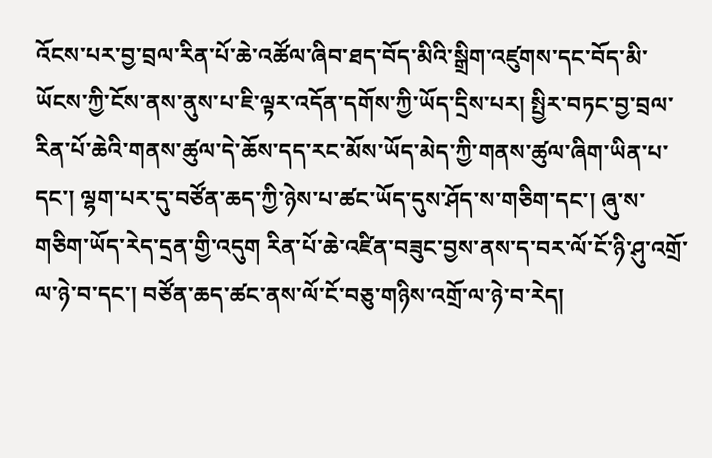འོངས་པར་བྱ་བྲལ་རིན་པོ་ཆེ་འཚོལ་ཞིབ་ཐད་བོད་མིའི་སྒྲིག་འཛུགས་དང་བོད་མི་ཡོངས་ཀྱི་ངོས་ནས་ནུས་པ་ཇི་ལྟར་འདོན་དགོས་ཀྱི་ཡོད་དྲིས་པར། སྤྱིར་བཏང་བྱ་བྲལ་རིན་པོ་ཆེའི་གནས་ཚུལ་དེ་ཆོས་དད་རང་མོས་ཡོད་མེད་ཀྱི་གནས་ཚུལ་ཞིག་ཡིན་པ་དང་། ལྷག་པར་དུ་བཙོན་ཆད་ཀྱི་ཉེས་པ་ཚང་ཡོད་དུས་ཤོད་ས་གཅིག་དང་། ཞུ་ས་གཅིག་ཡོད་རེད་དྲན་གྱི་འདུག རིན་པོ་ཆེ་འཛིན་བཟུང་བྱས་ནས་ད་བར་ལོ་ངོ་ཉི་ཤུ་འགྲོ་ལ་ཉེ་བ་དང་། བཙོན་ཆད་ཚང་ནས་ལོ་ངོ་བཅུ་གཉིས་འགྲོ་ལ་ཉེ་བ་རེད།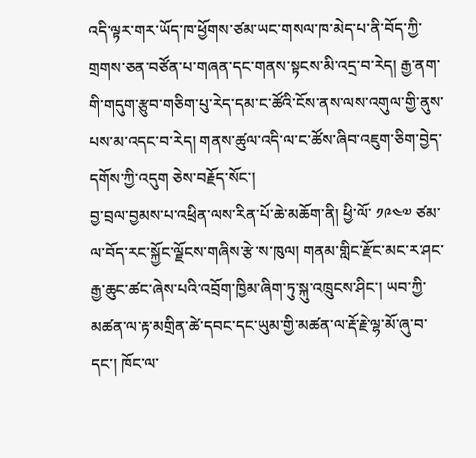འདི་ལྟར་གར་ཡོད་ཁ་ཕྱོགས་ཙམ་ཡང་གསལ་ཁ་མེད་པ་ནི་བོད་ཀྱི་གྲགས་ཅན་བཙོན་པ་གཞན་དང་གནས་སྟངས་མི་འདྲ་བ་རེད། རྒྱ་ནག་གི་གདུག་རྩུབ་གཅིག་པུ་རེད་དམ་ང་ཚོའི་ངོས་ནས་ལས་འགུལ་གྱི་ནུས་པས་མ་འདང་བ་རེད། གནས་ཚུལ་འདི་ལ་ང་ཚོས་ཞིབ་འཇུག་ཅིག་བྱེད་དགོས་ཀྱི་འདུག ཅེས་བརྗོད་སོང་།
བྱ་བྲལ་བྱམས་པ་འཕྲིན་ལས་རིན་པོ་ཆེ་མཆོག་ནི། ཕྱི་ལོ་ ༡༩༤༧ ཙམ་ལ་བོད་རང་སྐྱོང་ལྗོངས་གཞིས་རྩེ་ས་ཁུལ། གནམ་གླིང་རྫོང་མང་ར་ཤང་རྒྱ་ཆུང་ཚང་ཞེས་པའི་འབྲོག་ཁྱིམ་ཞིག་ཏུ་སྐུ་འཁྲུངས་ཤིང་། ཡབ་ཀྱི་མཚན་ལ་རྟ་མགྲིན་ཚེ་དབང་དང་ཡུམ་གྱི་མཚན་ལ་རྡོ་རྗེ་ལྷ་མོ་ཞུ་བ་དང་། ཁོང་ལ་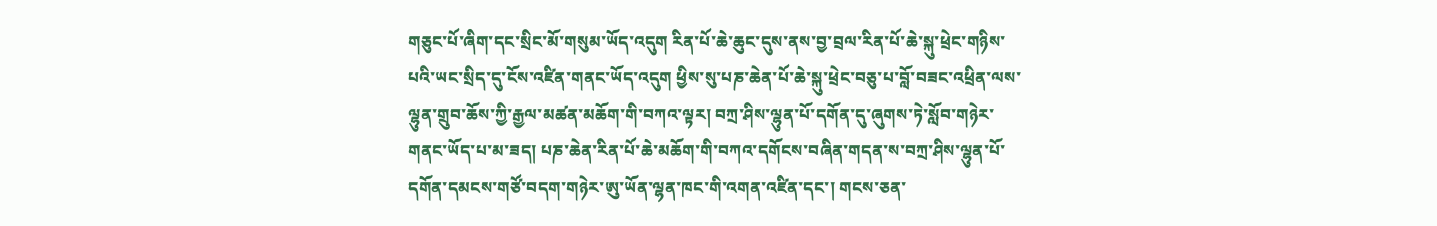གཅུང་པོ་ཞིག་དང་སྲིང་མོ་གསུམ་ཡོད་འདུག རིན་པོ་ཆེ་ཆུང་དུས་ནས་བྱ་བྲལ་རིན་པོ་ཆེ་སྐུ་ཕྲེང་གཉིས་པའི་ཡང་སྲིད་དུ་ངོས་འཛིན་གནང་ཡོད་འདུག ཕྱིས་སུ་པཎ་ཆེན་པོ་ཆེ་སྐུ་ཕྲེང་བཅུ་པ་བློ་བཟང་འཕྲིན་ལས་ལྷུན་གྲུབ་ཆོས་ཀྱི་རྒྱལ་མཚན་མཆོག་གི་བཀའ་ལྟར། བཀྲ་ཤིས་ལྷུན་པོ་དགོན་དུ་ཞུགས་ཏེ་སློབ་གཉེར་གནང་ཡོད་པ་མ་ཟད། པཎ་ཆེན་རིན་པོ་ཆེ་མཆོག་གི་བཀའ་དགོངས་བཞིན་གདན་ས་བཀྲ་ཤིས་ལྷུན་པོ་དགོན་དམངས་གཙོ་བདག་གཉེར་ཨུ་ཡོན་ལྷན་ཁང་གི་འགན་འཛིན་དང་། གངས་ཅན་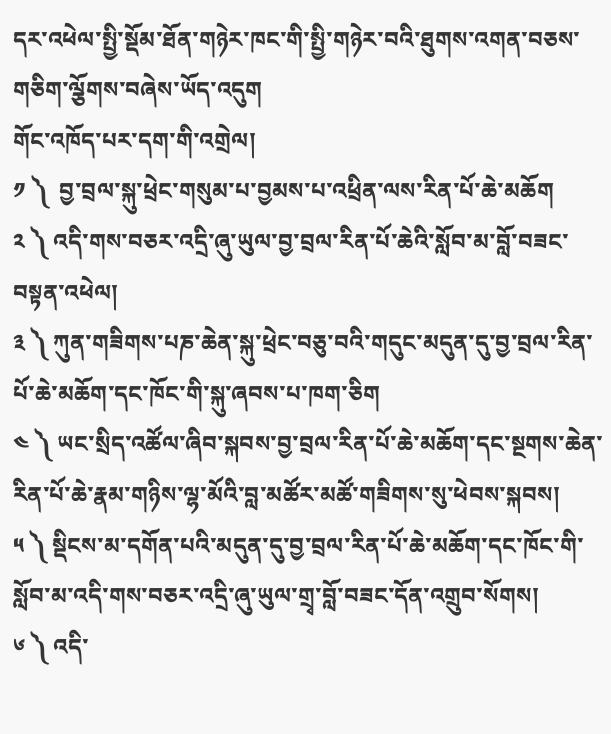དར་འཕེལ་སྤྱི་སྡོམ་ཐོན་གཉེར་ཁང་གི་སྤྱི་གཉེར་བའི་ཐུགས་འགན་བཅས་གཅིག་ལྕོགས་བཞེས་ཡོད་འདུག
གོང་འཁོད་པར་དག་གི་འགྲེལ།
༡ ༽  བྱ་བྲལ་སྐུ་ཕྲེང་གསུམ་པ་བྱམས་པ་འཕྲིན་ལས་རིན་པོ་ཆེ་མཆོག
༢ ༽ འདི་གས་བཅར་འདྲི་ཞུ་ཡུལ་བྱ་བྲལ་རིན་པོ་ཆེའི་སློབ་མ་བློ་བཟང་བསྟན་འཕེལ།
༣ ༽ ཀུན་གཟིགས་པཎ་ཆེན་སྐུ་ཕྲེང་བཅུ་བའི་གདུང་མདུན་དུ་བྱ་བྲལ་རིན་པོ་ཆེ་མཆོག་དང་ཁོང་གི་སྐུ་ཞབས་པ་ཁག་ཅིག
༤ ༽ ཡང་སྲིད་འཚོལ་ཞིབ་སྐབས་བྱ་བྲལ་རིན་པོ་ཆེ་མཆོག་དང་སྔགས་ཆེན་རིན་པོ་ཆེ་རྣམ་གཉིས་ལྷ་མོའི་བླ་མཚོར་མཚོ་གཟིགས་སུ་ཕེབས་སྐབས།
༥ ༽ སྡིངས་མ་དགོན་པའི་མདུན་དུ་བྱ་བྲལ་རིན་པོ་ཆེ་མཆོག་དང་ཁོང་གི་སློབ་མ་འདི་གས་བཅར་འདྲི་ཞུ་ཡུལ་གྲྭ་བློ་བཟང་དོན་འགྲུབ་སོགས།
༦ ༽ འདི་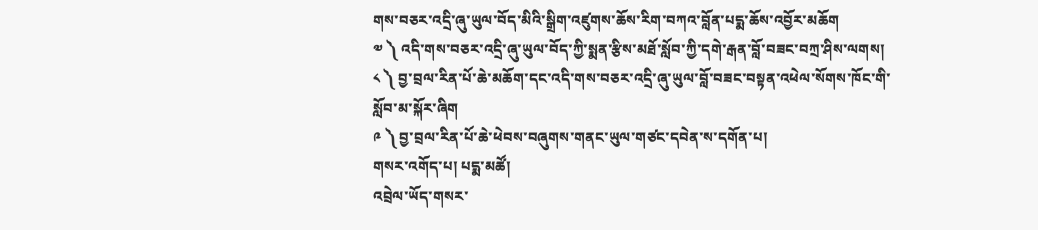གས་བཅར་འདྲི་ཞུ་ཡུལ་བོད་མིའི་སྒྲིག་འཛུགས་ཆོས་རིག་བཀའ་བློན་པདྨ་ཆོས་འབྱོར་མཆོག
༧ ༽ འདི་གས་བཅར་འདྲི་ཞུ་ཡུལ་བོད་ཀྱི་སྨན་རྩིས་མཐོ་སློབ་ཀྱི་དགེ་རྒན་བློ་བཟང་བཀྲ་ཤིས་ལགས།
༨ ༽ བྱ་བྲལ་རིན་པོ་ཆེ་མཆོག་དང་འདི་གས་བཅར་འདྲི་ཞུ་ཡུལ་བློ་བཟང་བསྟན་འཕེལ་སོགས་ཁོང་གི་སློབ་མ་སྐོར་ཞིག
༩ ༽ བྱ་བྲལ་རིན་པོ་ཆེ་ཕེབས་བཞུགས་གནང་ཡུལ་གཙང་དབེན་ས་དགོན་པ།
གསར་འགོད་པ། པདྨ་མཚོ།
འབྲེལ་ཡོད་གསར་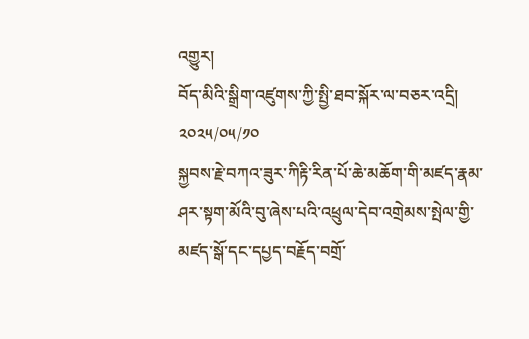འགྱུར།
བོད་མིའི་སྒྲིག་འཛུགས་ཀྱི་སྤྱི་ཐབ་སྐོར་ལ་བཅར་འདྲི།
༢༠༢༥/༠༥/༡༠
སྐྱབས་རྗེ་བཀའ་ཟུར་ཀིརྟི་རིན་པོ་ཆེ་མཆོག་གི་མཛད་རྣམ་ཤར་སྟག་མོའི་བུ་ཞེས་པའི་འཕྲུལ་དེབ་འགྲེམས་སྤེལ་གྱི་མཛད་སྒོ་དང་དཔྱད་བརྗོད་བགྲོ་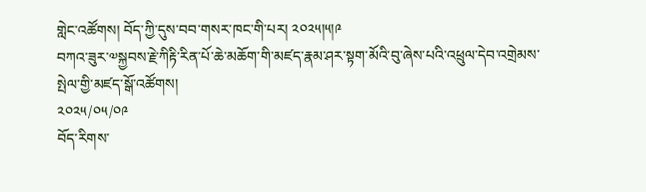གླེང་འཚོགས། བོད་ཀྱི་དུས་བབ་གསར་ཁང་གི་པར། ༢༠༢༥།༥།༩
བཀའ་ཟུར་༧སྐྱབས་རྗེ་ཀིརྟི་རིན་པོ་ཆེ་མཆོག་གི་མཛད་རྣམ་ཤར་སྟག་མོའི་བུ་ཞེས་པའི་འཕྲུལ་དེབ་འགྲེམས་སྤེལ་གྱི་མཛད་སྒོ་འཚོགས།
༢༠༢༥/༠༥/༠༩
བོད་རིགས་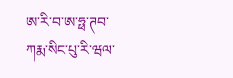ཨ་རི་བ་ཨ་ཧྥ་ཊབ་ཀརྨ་སིང་པུ་རི་ཝལ་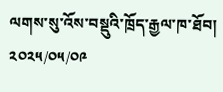ལགས་སུ་འོས་བསྡུའི་ཁྲོད་རྒྱལ་ཁ་ཐོབ།
༢༠༢༥/༠༥/༠༩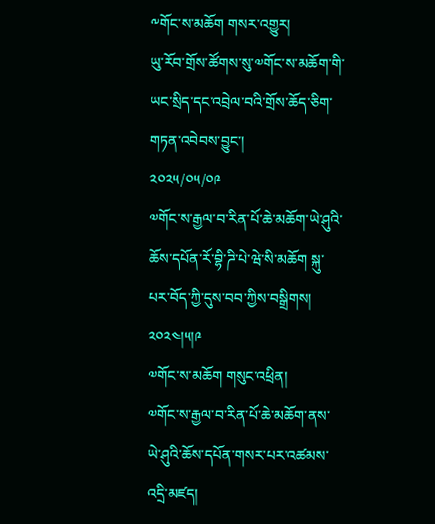༸གོང་ས་མཆོག གསར་འགྱུར།
ཡུ་རོབ་གྲོས་ཚོགས་སུ་༧གོང་ས་མཆོག་གི་ཡང་སྲིད་དང་འབྲེལ་བའི་གྲོས་ཆོད་ཅིག་གཏན་འབེབས་བྱུང་།
༢༠༢༥/༠༥/༠༩
༧གོང་ས་རྒྱལ་བ་རིན་པོ་ཆེ་མཆོག་ཡེ་ཤུའི་ཆོས་དཔོན་རོ་བྷི་ཌི་པེ་ཝེ་སི་མཆོག སྐུ་པར་བོད་ཀྱི་དུས་བབ་ཀྱིས་བསྒྲིགས། ༢༠༢༤།༥།༩
༧གོང་ས་མཆོག གསུང་འཕྲིན།
༧གོང་ས་རྒྱལ་བ་རིན་པོ་ཆེ་མཆོག་ནས་ཡེ་ཤུའི་ཆོས་དཔོན་གསར་པར་འཚམས་འདྲི་མཛད།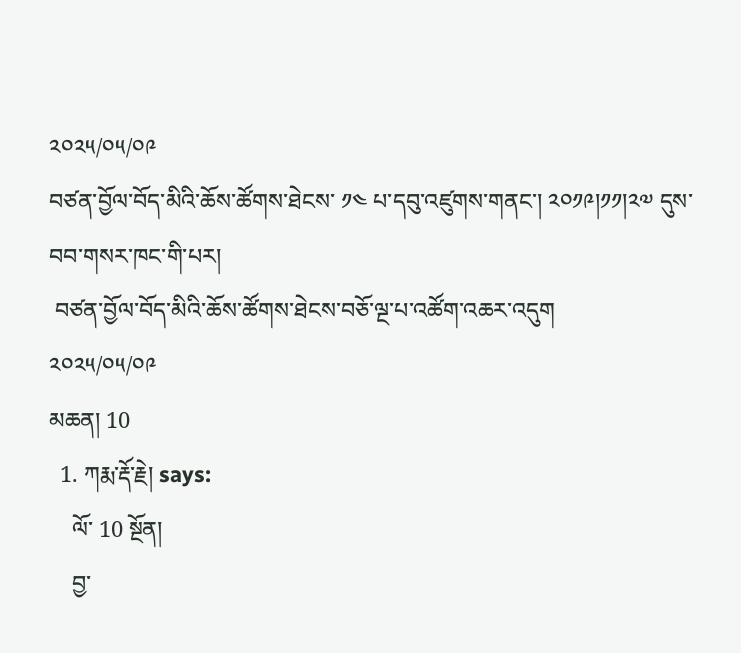༢༠༢༥/༠༥/༠༩
བཙན་བྱོལ་བོད་མིའི་ཆོས་ཚོགས་ཐེངས་ ༡༤ པ་དབུ་འཛུགས་གནང་། ༢༠༡༩།༡༡།༢༧ དུས་བབ་གསར་ཁང་གི་པར།
 བཙན་བྱོལ་བོད་མིའི་ཆོས་ཚོགས་ཐེངས་བཅོ་ལྔ་པ་འཚོག་འཆར་འདུག
༢༠༢༥/༠༥/༠༩
མཆན། 10
  1. ཀརྨ་རྡོ་རྗེ། says:
    ལོ་ 10 སྔོན།
    བྱ་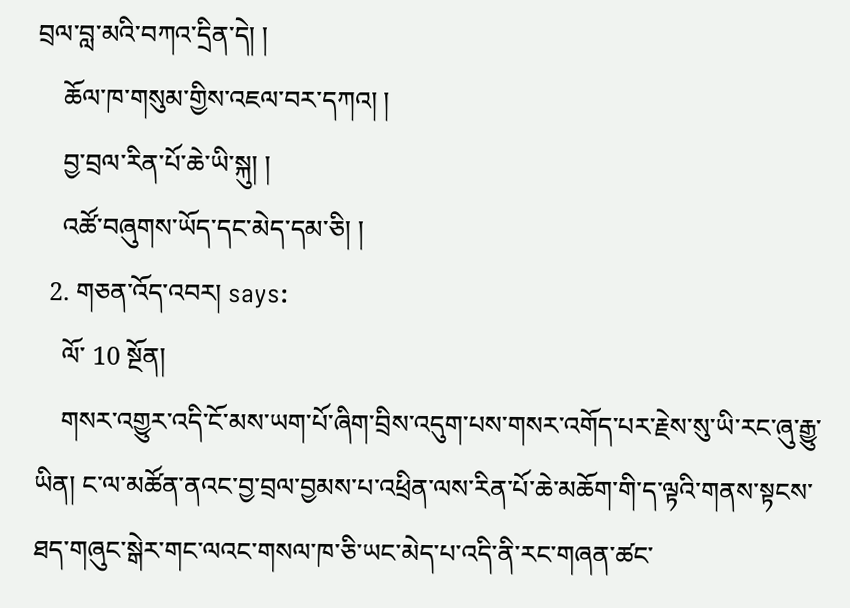བྲལ་བླ་མའི་བཀའ་དྲིན་དེ། །
    ཆོལ་ཁ་གསུམ་གྱིས་འཇལ་བར་དཀའ། །
    བྱ་བྲལ་རིན་པོ་ཆེ་ཡི་སྐུ། །
    འཚོ་བཞུགས་ཡོད་དང་མེད་དམ་ཅི། །
  2. གཅན་འོད་འབར། says:
    ལོ་ 10 སྔོན།
    གསར་འགྱུར་འདི་ངོ་མས་ཡག་པོ་ཞིག་བྲིས་འདུག་པས་གསར་འགོད་པར་རྗེས་སུ་ཡི་རང་ཞུ་རྒྱུ་ཡིན། ང་ལ་མཚོན་ནའང་བྱ་བྲལ་བྱམས་པ་འཕྲིན་ལས་རིན་པོ་ཆེ་མཆོག་གི་ད་ལྟའི་གནས་སྟངས་ཐད་གཞུང་སྒེར་གང་ལའང་གསལ་ཁ་ཅི་ཡང་མེད་པ་འདི་ནི་རང་གཞན་ཚང་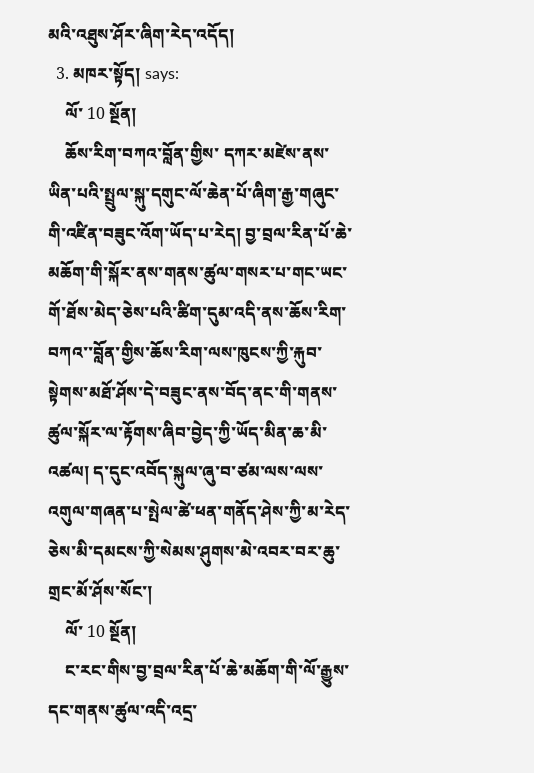མའི་འཐུས་ཤོར་ཞིག་རེད་འདོད།
  3. མཁར་སྟོད། says:
    ལོ་ 10 སྔོན།
    ཆོས་རིག་བཀའ་བློན་གྱིས་ དཀར་མཛེས་ནས་ཡིན་པའི་སྤྲུལ་སྐུ་དགུང་ལོ་ཆེན་པོ་ཞིག་རྒྱ་གཞུང་གི་འཛིན་བཟུང་འོག་ཡོད་པ་རེད། བྱ་བྲལ་རིན་པོ་ཆེ་མཆོག་གི་སྐོར་ནས་གནས་ཚུལ་གསར་པ་གང་ཡང་གོ་ཐོས་མེད་ཅེས་པའི་ཚིག་དུམ་འདི་ནས་ཆོས་རིག་བཀའ་་བློན་གྱིས་ཆོས་རིག་ལས་ཁུངས་ཀྱི་རྐུབ་སྟེགས་མཐོ་ཤོས་དེ་བཟུང་ནས་བོད་ནང་གི་གནས་ཚུལ་སྐོར་ལ་རྟོགས་ཞིབ་བྱེད་ཀྱི་ཡོད་མིན་ཆ་མི་འཚལ། ད་དུང་འབོད་སྐུལ་ཞུ་བ་ཙམ་ལས་ལས་འགུལ་གཞན་པ་སྤེལ་ཚེ་ཕན་གནོད་ཤེས་ཀྱི་མ་རེད་ཅེས་མི་དམངས་ཀྱི་སེམས་ཤུགས་མེ་འབར་བར་ཆུ་གྲང་མོ་ཤོས་སོང་།
    ལོ་ 10 སྔོན།
    ང་རང་གིས་བྱ་བྲལ་རིན་པོ་ཆེ་མཆོག་གི་ལོ་རྒྱུས་དང་གནས་ཚུལ་འདི་འདྲ་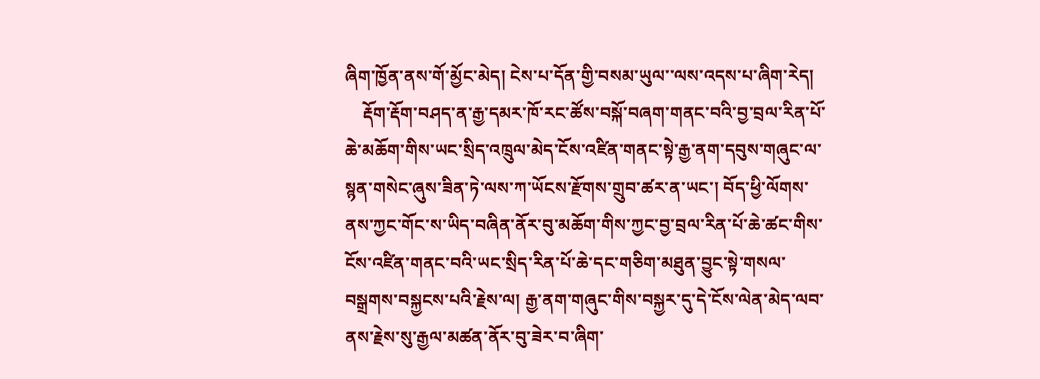ཞིག་ཁྱོན་ནས་གོ་མྱོང་མེད། ངེས་པ་དོན་གྱི་བསམ་ཡུལ་་ལས་འདས་པ་ཞིག་རེད།
    རྡོག་རྡོག་བཤད་ན་རྒྱ་དམར་ཁོ་རང་ཚོས་བསྐོ་བཞག་གནང་བའི་བྱ་བྲལ་རིན་པོ་ཆེ་མཆོག་གིས་ཡང་སྲིད་འཁྲུལ་མེད་ངོས་འཛིན་གནང་སྟེ་རྒྱ་ནག་དབུས་གཞུང་ལ་སྙན་གསེང་ཞུས་ཟིན་ཏེ་ལས་ཀ་ཡོངས་རྫོགས་གྲུབ་ཚར་ན་ཡང་། བོད་ཕྱི་ལོགས་ནས་ཀྱང་གོང་ས་ཡིད་བཞིན་ནོར་བུ་མཆོག་གིས་ཀྱང་བྱ་བྲལ་རིན་པོ་ཆེ་ཚང་གིས་ངོས་འཛིན་གནང་བའི་ཡང་སྲིད་རིན་པོ་ཆེ་དང་གཅིག་མཐུན་བྱུང་སྟེ་གསལ་བསྒྲགས་བསྐྱངས་པའི་རྗེས་ལ། རྒྱ་ནག་གཞུང་གིས་བསྐྱར་དུ་དེ་ངོས་ལེན་མེད་ལབ་ནས་རྗེས་སུ་རྒྱལ་མཚན་ནོར་བུ་ཟེར་བ་ཞིག་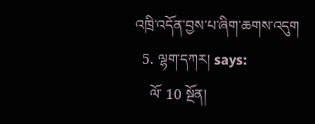འཁྲི་འདོན་བྱས་པ་ཞིག་ཆགས་འདུག
  5. ལྷག་དཀར། says:
    ལོ་ 10 སྔོན།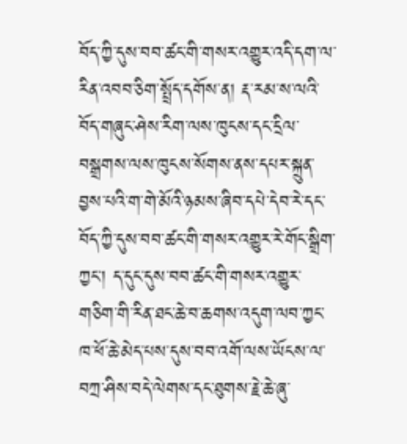བོད་ཀྱི་དུས་བབ་ཚང་གི་གསར་འགྱུར་འདི་དག་ལ་རིན་འབབ་ཅིག་སྤྲོད་དགོས་ན། རྡ་རམ་ས་ལའི་བོད་གཞུང་ཤེས་རིག་ལས་ཁུངས་དང་དྲིལ་བསྒྲགས་ལས་ཁུངས་སོགས་ནས་དཔར་སྐྲུན་བྱས་པའི་ག་གེ་མོའི་ཉམས་ཞིབ་དཔེ་དེབ་རེ་དང་བོད་ཀྱི་དུས་བབ་ཚང་གི་གསར་འགྱུར་རེ་གོང་སྒྲིག་ཀྱང་། ད་དུང་དུས་བབ་ཚང་གི་གསར་འགྱུར་གཅིག་གི་རིན་ཐང་ཆེ་བ་ཆགས་འདུག་ལབ་ཀྱང་ཁ་ཕོ་ཆེ་མེད་པས་དུས་བབ་འགོ་ལས་ཡོངས་ལ་བཀྲ་ཤིས་བདེ་ལེགས་དང་ཐུགས་རྗེ་ཆེ་ཞུ་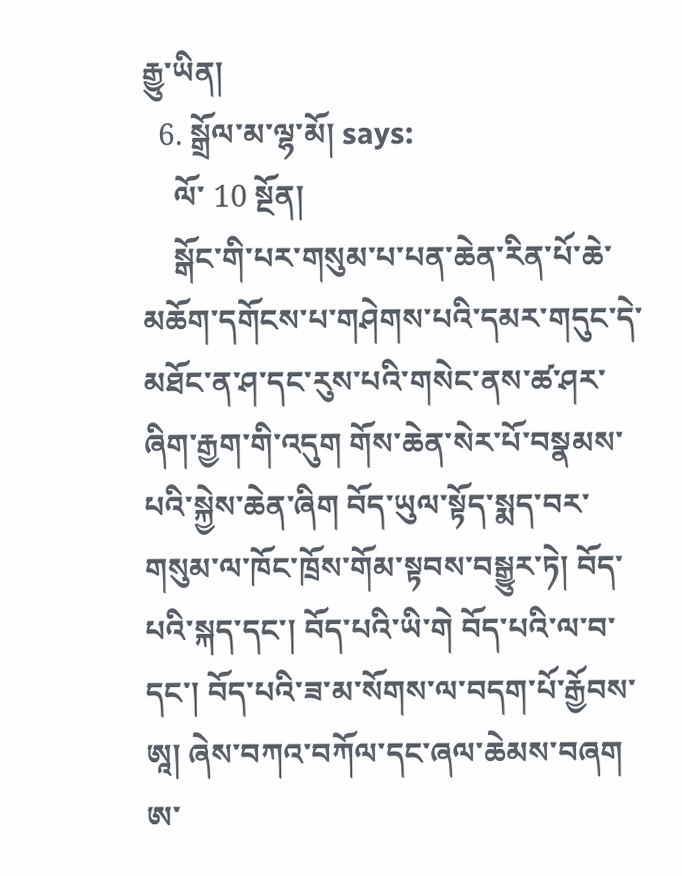རྒྱུ་ཡིན།
  6. སྒྲོལ་མ་ལྷ་མོ། says:
    ལོ་ 10 སྔོན།
    སྒོང་གི་པར་གསུམ་པ་པན་ཆེན་རིན་པོ་ཆེ་མཆོག་དགོངས་པ་གཤེགས་པའི་དམར་གདུང་དེ་མཐོང་ན་ཤ་དང་རུས་པའི་གསེང་ནས་ཚ་ཤར་ཞིག་རྒྱག་གི་འདུག གོས་ཆེན་སེར་པོ་བསྣམས་པའི་སྐྱེས་ཆེན་ཞིག བོད་ཡུལ་སྟོད་སྨད་བར་གསུམ་ལ་ཁོང་ཁྲོས་གོམ་སྟབས་བསྒྱུར་ཏེ། བོད་པའི་སྐད་དང་། བོད་པའི་ཡི་གེ བོད་པའི་ལ་བ་དང་། བོད་པའི་ཟ་མ་སོགས་ལ་བདག་པོ་རྒྱོབས་ཨཱ། ཞེས་བཀའ་བཀོལ་དང་ཞལ་ཆེམས་བཞག ཨ་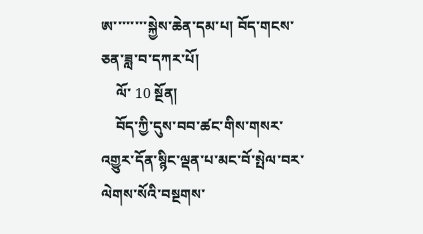ཨ་་་་་་་་སྐྱེས་ཆེན་དམ་པ། བོད་གངས་ཅན་ཟླ་བ་དཀར་པོ།
    ལོ་ 10 སྔོན།
    བོད་ཀྱི་དུས་བབ་ཚང་གིས་གསར་འགྱུར་དོན་སྙིང་ལྡན་པ་མང་བོ་སྤེལ་བར་ལེགས་སོའི་བསྔགས་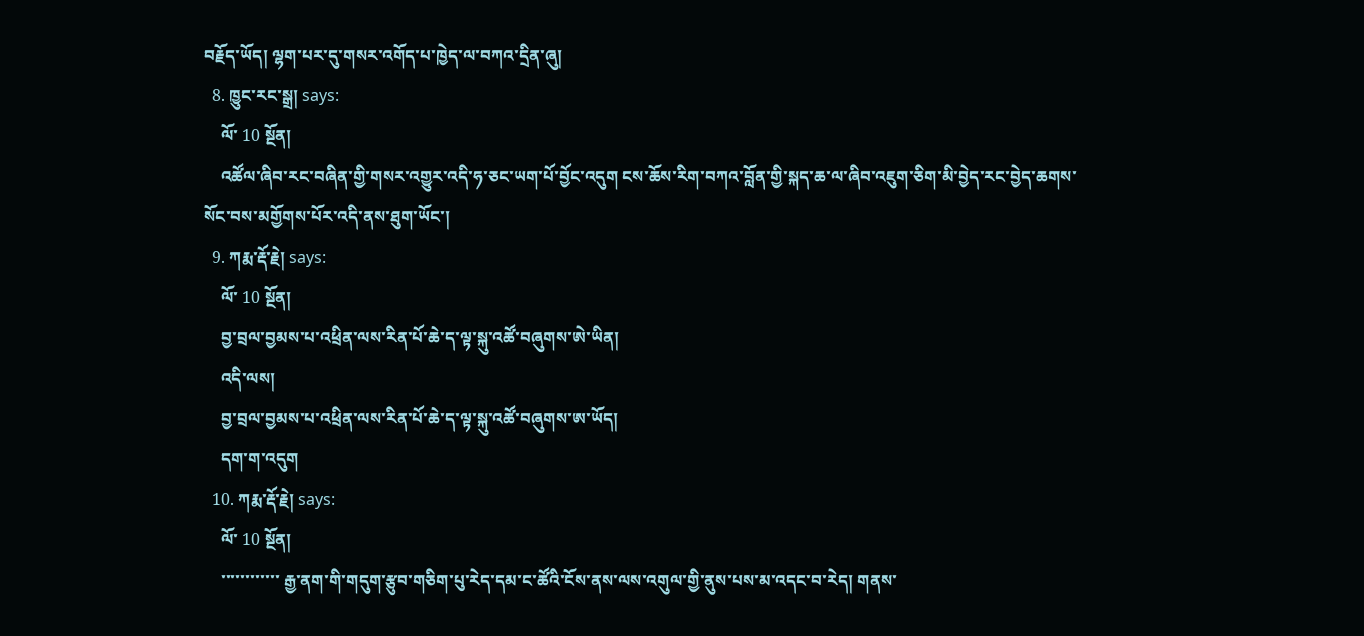བརྗོད་ཡོད། ལྷག་པར་དུ་གསར་འགོད་པ་ཁྱེད་ལ་བཀའ་དྲིན་ཞུ།
  8. ཁྱུང་རང་སྒྲ། says:
    ལོ་ 10 སྔོན།
    འཚོལ་ཞིབ་རང་བཞིན་གྱི་གསར་འགྱུར་འདི་ཧ་ཅང་ཡག་པོ་བྱོང་འདུག ངས་ཆོས་རིག་བཀའ་བློན་གྱི་སྐད་ཆ་ལ་ཞིབ་འཇུག་ཅིག་མི་བྱེད་རང་བྱེད་ཆགས་སོང་བས་མགྱོགས་པོར་འདི་ནས་ཐུག་ཡོང་།
  9. ཀརྨ་རྡོ་རྗེ། says:
    ལོ་ 10 སྔོན།
    བྱ་བྲལ་བྱམས་པ་འཕྲིན་ལས་རིན་པོ་ཆེ་ད་ལྟ་སྐུ་འཚོ་བཞུགས་ཨེ་ཡིན།
    འདི་ལས།
    བྱ་བྲལ་བྱམས་པ་འཕྲིན་ལས་རིན་པོ་ཆེ་ད་ལྟ་སྐུ་འཚོ་བཞུགས་ཨ་ཡོད།
    དག་ག་འདུག
  10. ཀརྨ་རྡོ་རྗེ། says:
    ལོ་ 10 སྔོན།
    ་་་་་་་་་་་་ རྒྱ་ནག་གི་གདུག་རྩུབ་གཅིག་པུ་རེད་དམ་ང་ཚོའི་ངོས་ནས་ལས་འགུལ་གྱི་ནུས་པས་མ་འདང་བ་རེད། གནས་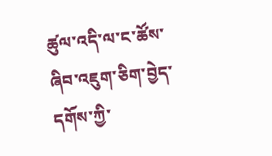ཚུལ་འདི་ལ་ང་ཚོས་ཞིབ་འཇུག་ཅིག་བྱེད་དགོས་ཀྱི་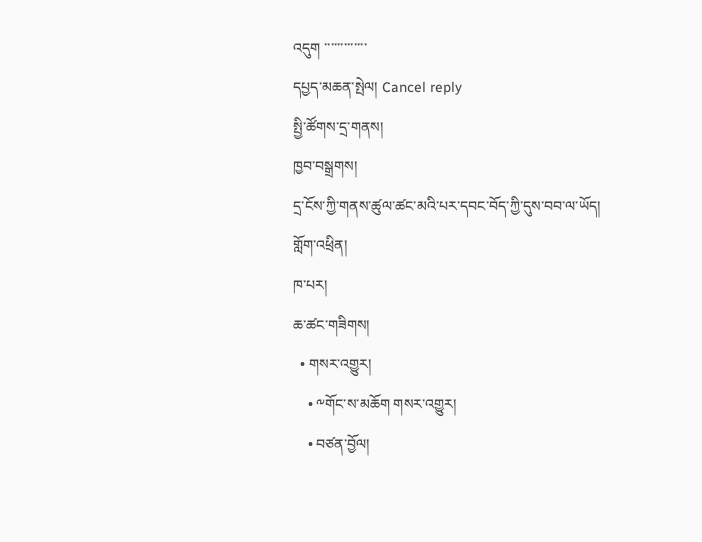འདུག ་་་་་་་་་་་་་
དཔྱད་མཆན་སྤེལ། Cancel reply
སྤྱི་ཚོགས་དྲ་གནས།
ཁྱབ་བསྒྲགས།
དྲ་ངོས་ཀྱི་གནས་ཚུལ་ཚང་མའི་པར་དབང་བོད་ཀྱི་དུས་བབ་ལ་ཡོད།
གློག་འཕྲིན།
ཁ་པར།
ཆ་ཚང་གཟིགས།
  • གསར་འགྱུར།
    • ༸གོང་ས་མཆོག གསར་འགྱུར།
    • བཙན་བྱོལ།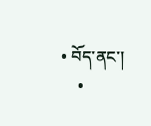• བོད་ནང་།
    •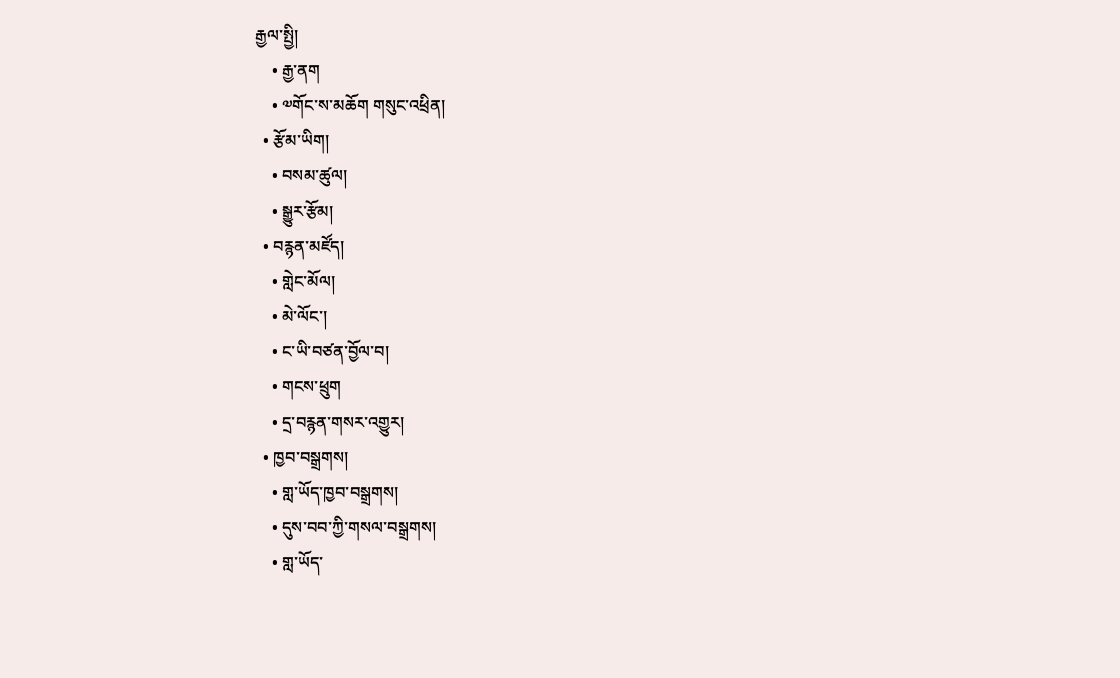རྒྱལ་སྤྱི།
    • རྒྱ་ནག
    • ༧གོང་ས་མཆོག གསུང་འཕྲིན།
  • རྩོམ་ཡིག།
    • བསམ་ཚུལ།
    • སྒྱུར་རྩོམ།
  • བརྙན་མཛོད།
    • གླེང་མོལ།
    • མེ་ལོང་།
    • ང་ཡི་བཙན་བྱོལ་བ།
    • གངས་ཕྲུག
    • དྲ་བརྙན་གསར་འགྱུར།
  • ཁྱབ་བསྒྲགས།
    • གླ་ཡོད་ཁྱབ་བསྒྲགས།
    • དུས་བབ་ཀྱི་གསལ་བསྒྲགས།
    • གླ་ཡོད་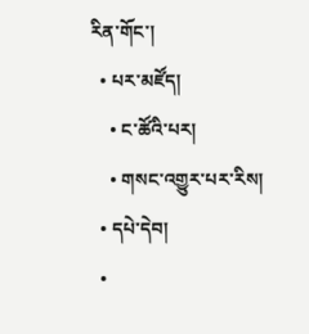རིན་གོང་།
  • པར་མཛོད།
    • ང་ཚོའི་པར།
    • གསང་འགྱུར་པར་རིས།
  • དཔེ་དེབ།
  •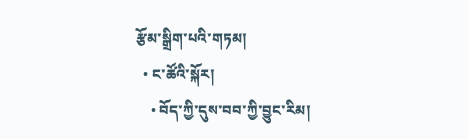རྩོམ་སྒྲིག་པའི་གཏམ།
  • ང་ཚོའི་སྐོར།
    • བོད་ཀྱི་དུས་བབ་ཀྱི་བྱུང་རིམ།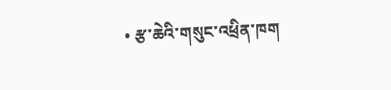• རྩ་ཆེའི་གསུང་འཕྲིན་ཁག